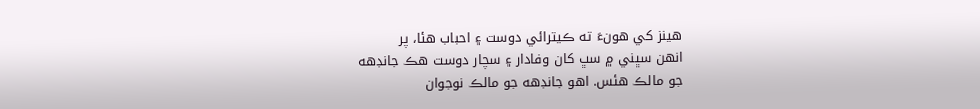هينز کي هونءَ ته ڪيترائي دوست ۽ احباب هئا، پر
انهن سڀني ۾ سڀ کان وفادار ۽ سچار دوست هڪ جانڊهه
جو مالڪ هئس. اهو جانڊهه جو مالڪ نوجوان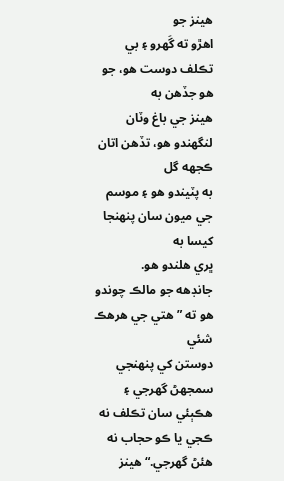هينز جو
اهڙو ته گَهرو ۽ بي تڪلف دوست هو، جو هو جڏهن به
هينز جي باغ وٽان لنگهندو هو، تڏهن اتان ڪجهه گل
به پٽيندو هو ۽ موسم جي ميون سان پنهنجا کيسا به
ڀري هلندو هو.
جانڊهه جو مالڪ چوندو هو ته ”هتي جي هرهڪ شئي
دوستن کي پنهنجي سمجهڻ گهرجي ۽ هڪٻئي سان تڪلف نه
ڪجي يا ڪو حجاب نه هئڻ گهرجي.“ هينز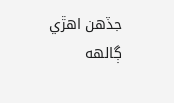جڏهن اهڙي
ڳالهه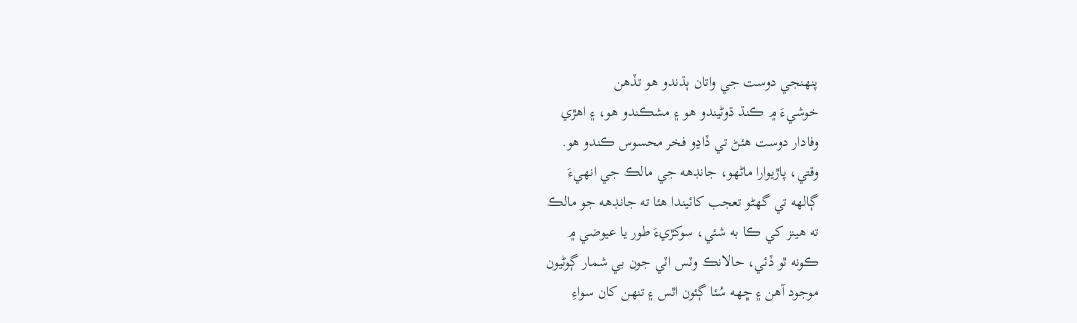پنهنجي دوست جي واتان ٻڌندو هو تڏهن
خوشيءَ ۾ ڪنڌ ڌوڻيندو هو ۽ مشڪندو هو، ۽ اهڙي
وفادار دوست هئڻ تي ڏاڍو فخر محسوس ڪندو هو.
وقتي، پاڙيوارا ماڻهو، جانڊهه جي مالڪ جي انهيءَ
ڳالهه تي گهڻو تعجب کائيندا هئا ته جانڊهه جو مالڪ
ته هينز کي ڪا به شئي، سوکڙيءَ طور يا عيوضي ۾
ڪونه ٿو ڏئي، حالانڪ وٽس اٽي جون بي شمار ڳوڻيون
موجود آهن ۽ ڇهه سُئا ڳئون اٿس ۽ تنهن کان سواءِ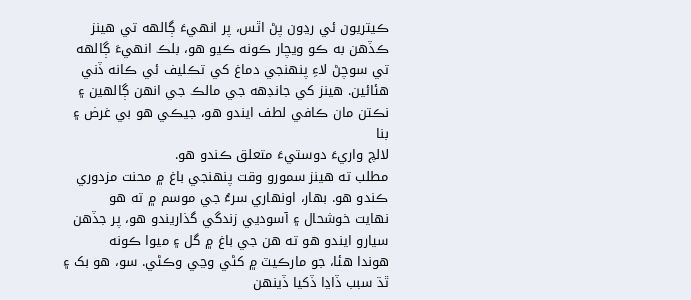ڪيتريون ئي رڍون پڻ اٿس، پر انهيءَ ڳالهه تي هينز
ڪڏهن به ڪو ويچار ڪونه ڪيو هو، بلڪ انهيءَ ڳالهه
تي سوچڻ لاءِ پنهنجي دماغ کي تڪليف ئي ڪانه ڏني
هئائين. هينز کي جانڊهه جي مالڪ جي انهن ڳالهين ۽
نڪتن مان ڪافي لطف ايندو هو، جيڪي هو بي غرض ۽ بنا
لالچ واريءَ دوستيءَ متعلق ڪندو هو.
مطلب ته هينز سمورو وقت پنهنجي باغ ۾ محنت مزدوري
ڪندو هو. بهار، اونهاري سرءُ جي موسم ۾ ته هو
نهايت خوشحال ۽ آسوديي زندگي گذاريندو هو، پر جڏهن
سيارو ايندو هو ته هن جي باغ ۾ گل ۽ ميوا ڪونه
هوندا هئا، جو مارڪيٽ ۾ کڻي وڃي وڪڻي. سو، هو بک ۽
ٿڌ سبب ڏاڍا ڏکيا ڏينهن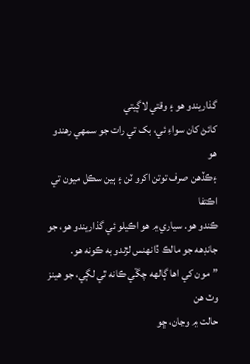گذاريندو هو ۽ وقتي لاڳيتي
کائڻ کان سواءِ ئي، بک تي رات جو سمهي رهندو هو
۽ڪڏهن صرف توتن اکرو ٽن ۽ ٻين سڪل ميون تي اڪتفا
ڪندو هو. سياري ۾ هو اڪيلو ئي گذاريندو هو، جو
جانڊهه جو مالڪ ڏانهنس لڙندو به ڪونه هو.
”مون کي اها ڳالهه چڱي ڪانه ٿي لڳي، جو هينز وٽ هن
حالت ۾ وڃان، ڇو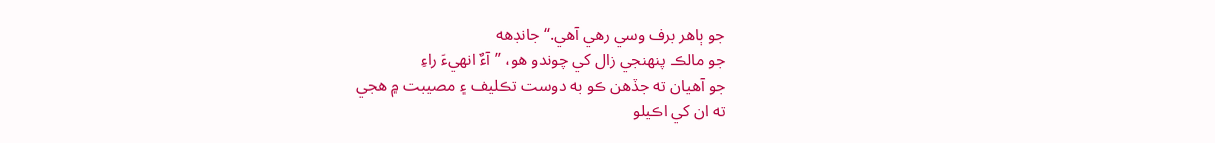جو ٻاهر برف وسي رهي آهي.“ جانڊهه
جو مالڪ پنهنجي زال کي چوندو هو، ”آءٌ انهيءَ راءِ
جو آهيان ته جڏهن ڪو به دوست تڪليف ۽ مصيبت ۾ هجي
ته ان کي اڪيلو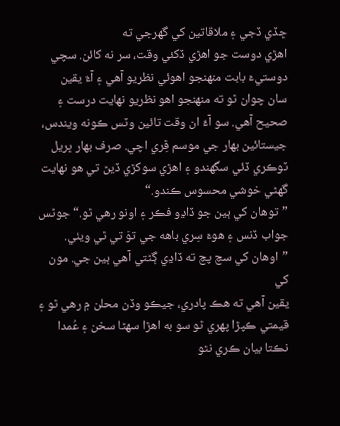ڇڏي ڏجي ۽ ملاقاتين کي گهرجي ته
اهڙي دوست جو اهڙي ڏکئي وقت، سر نه کائن. سچي
دوستيءَ بابت منهنجو اهوئي نظريو آهي ۽ آءٌ يقين
سان چوان ٿو ته منهنجو اهو نظريو نهايت درست ۽
صحيح آهي. سو آءٌ ان وقت تائين وٽس ڪونه ويندس،
جيستائين بهار جي موسم ڦِري اچي. صرف بهار ڀريل
ٽوڪري ڏئي سگهندو ۽ اهڙي سوکڙي ڏيڻ تي هو نهايت
گهڻي خوشي محسوس ڪندو.“
”توهان کي ٻين جو ڏاڍو فڪر ۽ اونو رهي ٿو.“ جوڻس
جواب ڏنس ۽ هوءَ سِري باهه جي توَ تي ٿي ويٺي.
”اوهان کي سچ پچ ته ڏاڍي ڳڻتي آهي ٻين جي. مون کي
يقين آهي ته هڪ پادري، جيڪو وڏن محلن ۾ رهي ٿو ۽
قيمتي ڪپڙا پهري ٿو سو به اهڙا سهڻا سخن ۽ عُمدا نڪتا بيان ڪري نٿو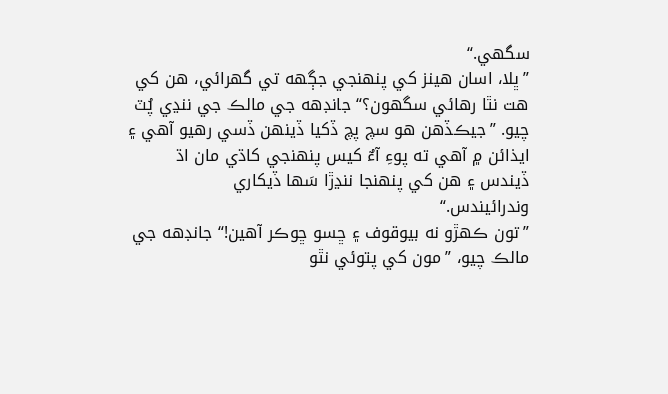سگهي.“
”ڀلا، اسان هينز کي پنهنجي جڳهه تي گهرائي، هن کي
هت نٿا رهائي سگهون؟“ جانڊهه جي مالڪ جي ننڍي پُٽ
چيو. ”جيڪڏهن هو سچ پچ ڏکيا ڏينهن ڏسي رهيو آهي ۽
ايذائن ۾ آهي ته پوءِ آءٌ کيس پنهنجي کاڌي مان اڌ
ڏيندس ۽ هن کي پنهنجا ننڍڙا سَها ڏيکاري
وندرائيندس.“
”تون ڪهڙو نه بيوقوف ۽ ڇسو ڇوڪر آهين!“ جانڊهه جي
مالڪ چيو، ”مون کي پتوئي نٿو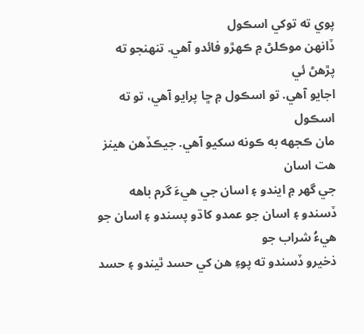پوي ته توکي اسڪول
ڏانهن موڪلڻ ۾ ڪهڙو فائدو آهي. تنهنجو ته پڙهڻ ئي
اجايو آهي. تو اسڪول ۾ ڇا پرايو آهي، تو ته اسڪول
مان ڪجهه به ڪونه سکيو آهي. جيڪڏهن هينز هت اسان
جي گهر ۾ ايندو ۽ اسان جي هيءَ گرم باهه ڏسندو ۽ اسان جو عمدو کاڌو پسندو ۽ اسان جو هيءُ شراب جو
ذخيرو ڏسندو ته پوءِ هن کي حسد ٿيندو ۽ حسد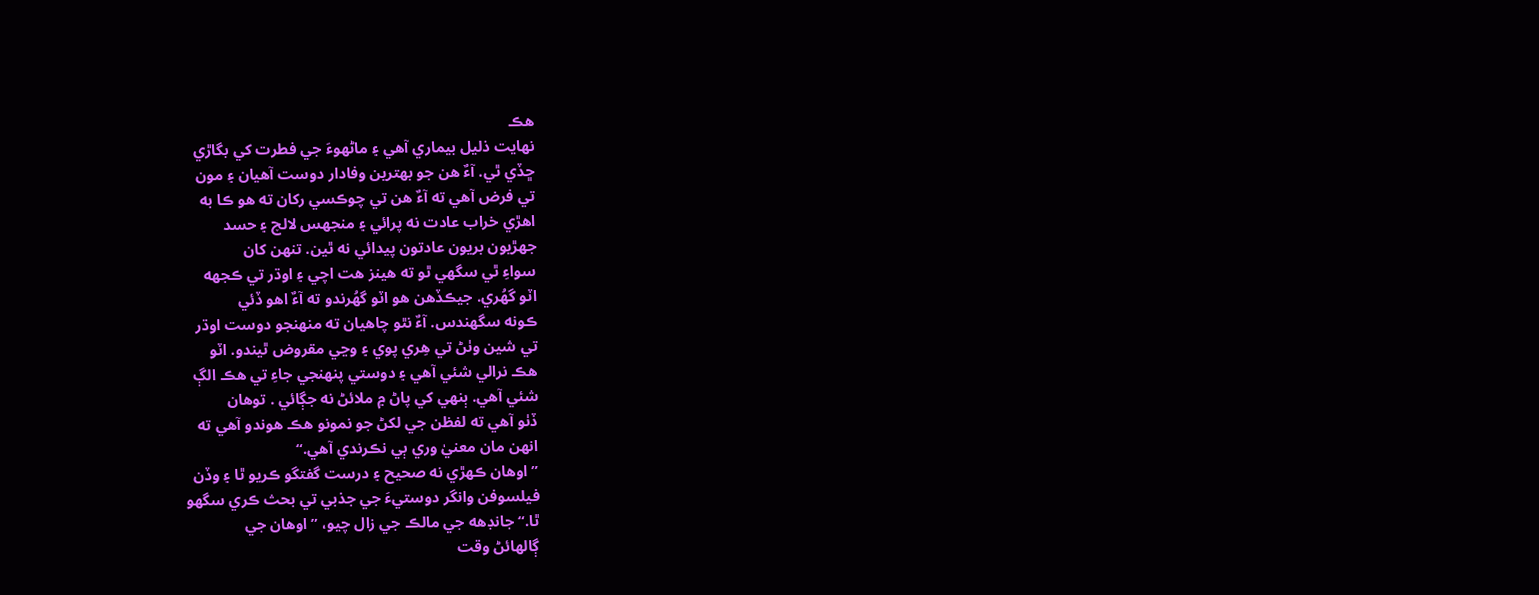هڪ
نهايت ذليل بيماري آهي ۽ ماڻهوءَ جي فطرت کي بگاڙي
ڇڏي ٿي. آءٌ هن جو بهترين وفادار دوست آهيان ۽ مون
تي فرض آهي ته آءٌ هن تي چوڪسي رکان ته هو ڪا به
اهڙي خراب عادت نه پرائي ۽ منجهس لالچ ۽ حسد
جهڙيون بريون عادتون پيدائي نه ٿين. تنهن کان
سواءِ ٿي سگهي ٿو ته هينز هت اچي ۽ اوڌر تي ڪجهه
اٽو گهُري. جيڪڏهن هو اٽو گهُرندو ته آءٌ اهو ڏئي
ڪونه سگهندس. آءٌ نٿو چاهيان ته منهنجو دوست اوڌر
تي شين وٺڻ تي هِري پوي ۽ وڃي مقروض ٿيندو. اٽو
هڪ نرالي شئي آهي ۽ دوستي پنهنجي جاءِ تي هڪ الڳ
شئي آهي. ٻنهي کي پاڻ ۾ ملائڻ نه جڳائي . توهان
ڏٺو آهي ته لفظن جي لکڻ جو نمونو هڪ هوندو آهي ته
انهن مان معنيٰ وري ٻي نڪرندي آهي.“
”اوهان ڪهڙي نه صحيح ۽ درست گفتگو ڪريو ٿا ۽ وڏن
فيلسوفن وانگر دوستيءَ جي جذبي تي بحث ڪري سگهو
ٿا.“ جانڊهه جي مالڪ جي زال چيو، ”اوهان جي
ڳالهائڻ وقت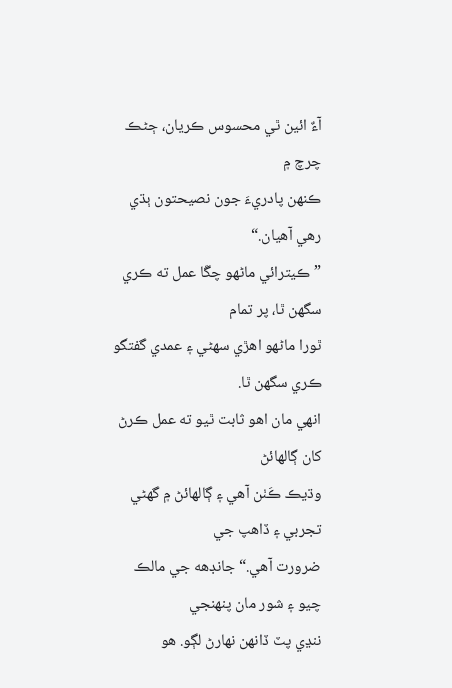آءٌ ائين ٿي محسوس ڪريان، ڄڻڪ چرچ ۾
ڪنهن پادريءَ جون نصيحتون ٻڌي رهي آهيان.“
”ڪيترائي ماڻهو چڱا عمل ته ڪري سگهن ٿا، پر تمام
ٿورا ماڻهو اهڙي سهڻي ۽ عمدي گفتگو ڪري سگهن ٿا.
انهي مان اهو ثابت ٿيو ته عمل ڪرڻ کان ڳالهائڻ
وڌيڪ ڪَٺن آهي ۽ ڳالهائڻ ۾ گهڻي تجربي ۽ ڏاهپ جي
ضرورت آهي.“ جانڊهه جي مالڪ چيو ۽ شور مان پنهنجي
ننڍي پٽ ڏانهن نهارڻ لڳو. هو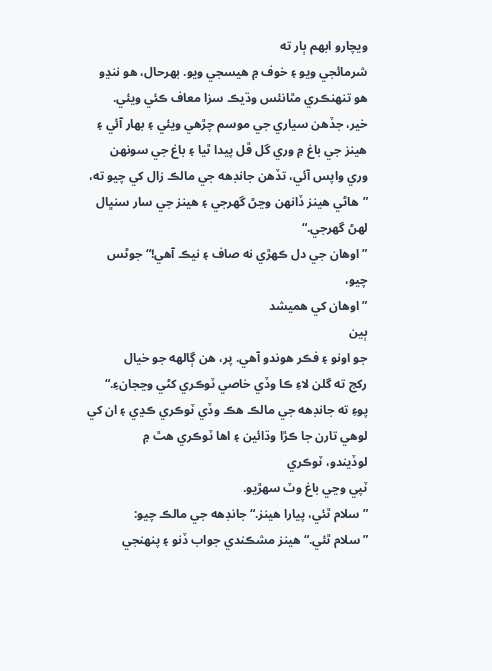ويچارو ابهم ٻار ته
شرمائجي ويو ۽ خوف ۾ هيسجي ويو. بهرحال، هو ننڍو
هو تنهنڪري مٿانئس وڌيڪ سزا معاف ڪئي ويئي.
خير، جڏهن سياري جي موسم چڙهي ويئي ۽ بهار آئي ۽
هينز جي باغ ۾ وري گل ڦل پيدا ٿيا ۽ باغ جي سونهن
وري واپس آئي، تڏهن جانڊهه جي مالڪ زال کي چيو ته،
”هاڻي هينز ڏانهن وڃڻ گهرجي ۽ هينز جي سار سنڀال
لهڻ گهرجي.“
”اوهان جي دل ڪهڙي نه صاف ۽ نيڪ آهي!“ جوڻس چيو،
”اوهان کي هميشد
ٻين
جو اونو ۽ فڪر هوندو آهي. پر، هن ڳالهه جو خيال
رکج ته گلن لاءِ ڪا وڏي خاصي ٽوڪري کڻي وڃجانءِ.“
پوءِ ته جانڊهه جي مالڪ هڪ وڏي ٽوڪري ڪڍي ۽ ان کي
لوهي تارن جا ڪڙا وڌائين ۽ اها ٽوڪري هٿ ۾
لوڏيندو، ٽوڪري
ٽپي وڃي باغ وٽ سهڙيو.
”سلام ٿئي، پيارا هينز.“ جانڊهه جي مالڪ چيو:
”سلام ٿئي.“ هينز مشڪندي جواب ڏنو ۽ پنهنجي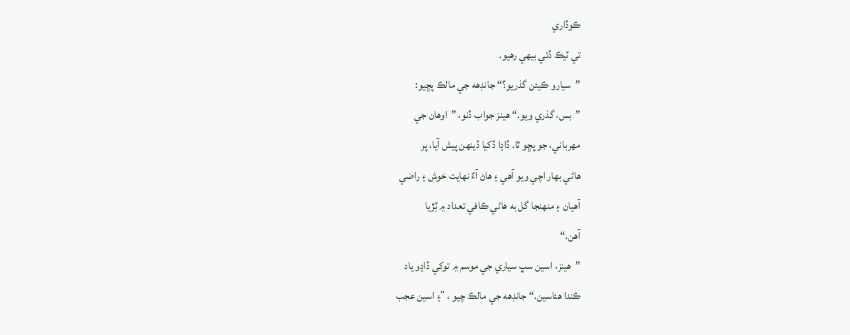ڪوڏاري
تي ٽيڪ ڏئي بيهي رهيو.
”سيارو ڪيئن گذريو؟“ جانڊهه جي مالڪ پڇيو:
”بس، گذري ويو.“ هينز جواب ڏنو، ”اوهان جي
مهرباني، جو پڇو ٿا. ڏاڍا ڏکيا ڏينهن پيش آيا، پر
هاڻي بهار اچي ويو آهي ۽ هاڻ آءٌ نهايت خوش ۽ راضي
آهيان ۽ منهنجا گل به هاڻي ڪافي تعداد ۾ ٽِڙيا
آهن.“
”هينز، اسين سڀ سياري جي موسم ۾ توکي ڏاڍو ياد
ڪندا هئاسين.“ جانڊهه جي مالڪ چيو ، ”۽ اسين عجب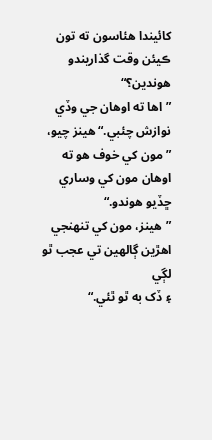کائيندا هئاسون ته تون ڪيئن وقت گذاريندو هوندين؟“
”اها ته اوهان جي وڏي نوازش چئبي.“ هينز چيو، ”مون کي خوف هو ته اوهان مون کي وساري ڇڏيو هوندو.“
”هينز، مون کي تنهنجي اهڙين ڳالهين تي عجب ٿو لڳي
۽ ڏک به ٿو ٿئي.“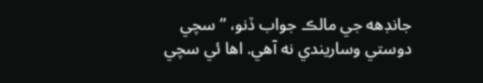جانڊهه جي مالڪ جواب ڏنو، ”سچي
دوستي وساريندي نه آهي. اها ئي سچي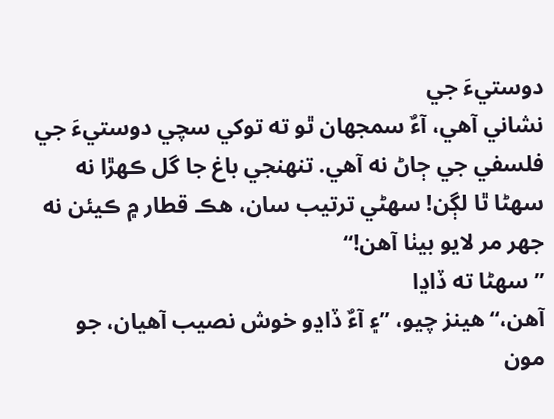دوستيءَ جي
نشاني آهي، آءٌ سمجهان ٿو ته توکي سچي دوستيءَ جي
فلسفي جي ڄاڻ نه آهي. تنهنجي باغ جا گل ڪهڙا نه
سهڻا ٿا لڳن! سهڻي ترتيب سان، هڪ قطار ۾ ڪيئن نه
جهر مر لايو بيٺا آهن!“
”سهڻا ته ڏاڍا
آهن،“ هينز چيو، ”۽ آءٌ ڏاڍو خوش نصيب آهيان، جو
مون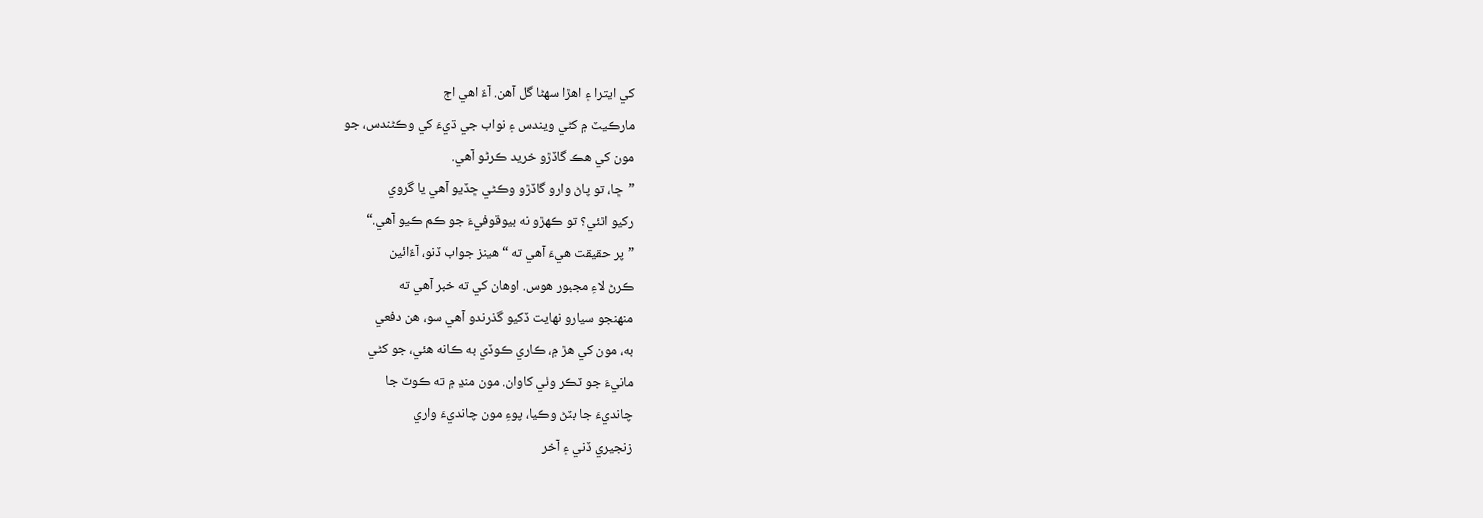کي ايترا ۽ اهڙا سهڻا گل آهن. آءٌ اهي اڄ
مارڪيٽ ۾ کڻي ويندس ۽ نواب جي ڌيءَ کي وڪڻندس، جو
مون کي هڪ گاڏڙو خريد ڪرڻو آهي.
”ڇا، تو پاڻ وارو گاڏڙو وڪڻي ڇڏيو آهي يا گروي
رکيو اٿئي؟ تو ڪهڙو نه بيوقوفيءَ جو ڪم ڪيو آهي.“
”پر حقيقت هيءَ آهي ته “ هينز جواب ڏنو، آءٌائين
ڪرڻ لاءِ مجبور هوس. اوهان کي ته خبر آهي ته
منهنجو سيارو نهايت ڏکيو گذرندو آهي سو، هن دفعي
به، مون کي هڙ ۾، ڪاري ڪوڏي به ڪانه هئي، جو کڻي
مانيءَ جو ٽڪر وٺي کاوان. مون منڍ ۾ ته ڪوٽ جا
چانديءَ جا بٽڻ وڪيا، پوءِ مون چانديءَ واري
زنجيري ڏني ۽ آخر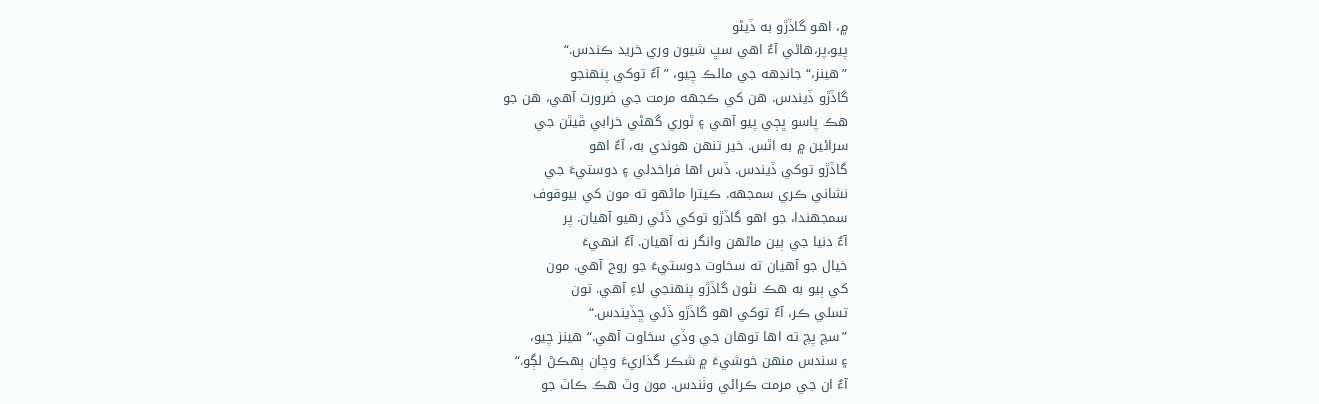۾، اهو گاڏڙو به ڏيڻو
پيو،پر،هاڻي آءٌ اهي سڀ شيون وري خريد ڪندس.“
”هينز،“ جانڊهه جي مالڪ چيو، ”آءٌ توکي پنهنجو
گاڏڙو ڏيندس. هن کي ڪجهه مرمت جي ضرورت آهي، هن جو
هڪ پاسو ڀڄي پيو آهي ۽ ٿوري گهڻي خرابي ڦيٿن جي
سرائين ۾ به اٿس. خير تنهن هوندي به، آءٌ اهو
گاڏڙو توکي ڏيندس. ڏس اها فراخدلي ۽ دوستيءَ جي
نشاني ڪري سمجهه. ڪيترا ماڻهو ته مون کي بيوقوف
سمجهندا، جو اهو گاڏڙو توکي ڏئي رهيو آهيان. پر
آءٌ دنيا جي ٻين ماڻهن وانگر نه آهيان. آءٌ انهيءَ
خيال جو آهيان ته سخاوت دوستيءَ جو روح آهي. مون
کي ٻيو به هڪ نئون گاڏڙو پنهنجي لاءِ آهي. تون
تسلي ڪر، آءٌ توکي اهو گاڏڙو ڏئي ڇڏيندس.“
”سچ پچ ته اها توهان جي وڏي سخاوت آهي.“ هينز چيو،
۽ سندس منهن خوشيءَ ۾ شڪر گذاريءَ وچان ٻهڪڻ لڳو.“
آءٌ ان جي مرمت ڪرائي وٺندس. مون وٽ هڪ ڪاٽ جو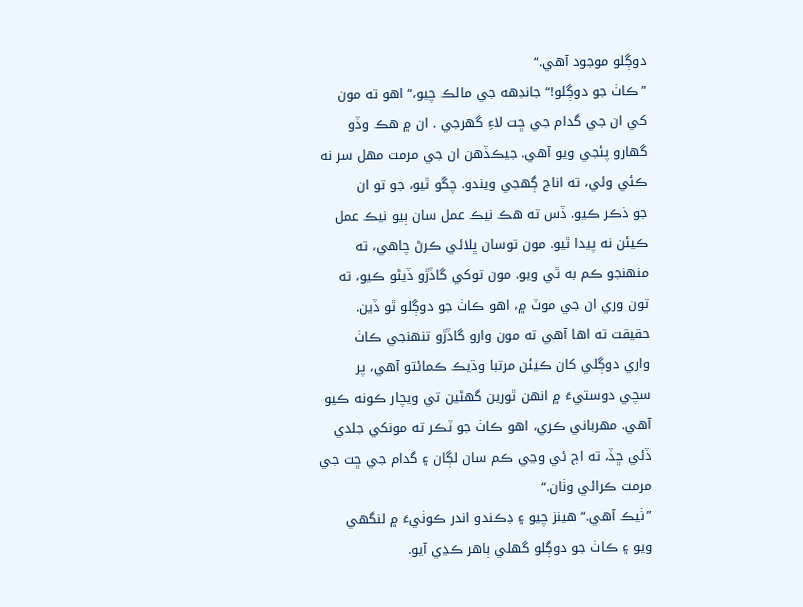دوڳلو موجود آهي.“
”ڪاٺ جو دوڳلو!“ جانڊهه جي مالڪ چيو،“ اهو ته مون
کي ان جي گدام جي ڇت لاءِ گهرجي . ان ۾ هڪ وڏو
گهارو پئجي ويو آهي. جيڪڏهن ان جي مرمت مهل سر نه
ڪئي وئي، ته اناج ڳهجي ويندو. چڱو ٿيو، جو تو ان
جو ذڪر ڪيو. ڏس ته هڪ نيڪ عمل سان ٻيو نيڪ عمل
ڪيئن نه پيدا ٿيو. مون توسان ڀلائي ڪرڻ چاهي، ته
منهنجو ڪم به ٿي ويو. مون توکي گاڏڙو ڏيڻو ڪيو، ته
تون وري ان جي موٽ ۾، اهو ڪاٺ جو دوڳلو ٿو ڏين.
حقيقت ته اها آهي ته مون وارو گاڏڙو تنهنجي ڪاٺ
واري دوڳلي کان ڪيئن مرتبا وڌيڪ ڪمائتو آهي، پر
سچي دوستيءَ ۾ انهن ٿورين گهڻين تي ويچار ڪونه ڪيو
آهي. مهرباني ڪري، اهو ڪاٺ جو ٽڪر ته مونکي جلدي
ڏئي ڇڏ، ته اڄ ئي وڃي ڪم سان لڳان ۽ گدام جي ڇت جي
مرمت ڪرائي وٺان.“
”ٺيڪ آهي.“ هينز چيو ۽ ڊڪندو اندر ڪوٺيءَ ۾ لنگهي
ويو ۽ ڪاٺ جو دوڳلو گهلي ٻاهر ڪڍي آيو.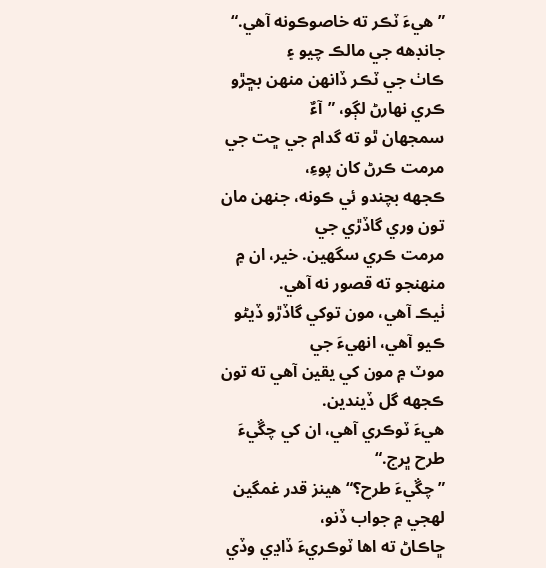”هيءَ ٽڪر ته خاصوڪونه آهي.“ جانڊهه جي مالڪ چيو ۽
ڪاٺ جي ٽڪر ڏانهن منهن بڇڙو ڪري نهارڻ لڳو، ”آءٌ
سمجهان ٿو ته گدام جي ڇت جي مرمت ڪرڻ کان پوءِ،
ڪجهه بچندو ئي ڪونه، جنهن مان تون وري گاڏڙي جي
مرمت ڪري سگهين. خير، ان ۾ منهنجو ته قصور نه آهي.
ٺيڪ آهي، مون توکي گاڏڙو ڏيڻو ڪيو آهي، انهيءَ جي
موٽ ۾ مون کي يقين آهي ته تون ڪجهه گل ڏيندين.
هيءَ ٽوڪري آهي، ان کي چڱيءَ طرح ڀرج.“
”چڱيءَ طرح؟“ هينز قدر غمگين لهجي ۾ جواب ڏنو،
ڇاڪاڻ ته اها ٽوڪريءَ ڏاڍي وڏي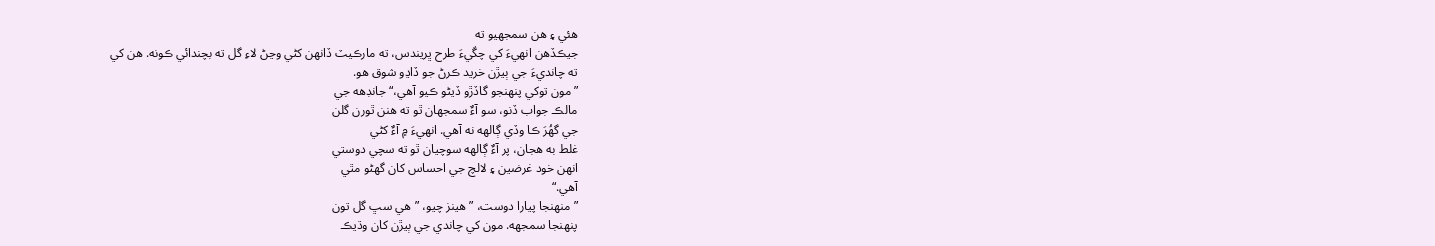هئي ۽ هن سمجهيو ته
جيڪڏهن انهيءَ کي چڱيءَ طرح ڀريندس، ته مارڪيٽ ڏانهن کڻي وڃڻ لاءِ گل ته بچندائي ڪونه. هن کي
ته چانديءَ جي ٻيڙن خريد ڪرڻ جو ڏاڍو شوق هو.
”مون توکي پنهنجو گاڏڙو ڏيڻو ڪيو آهي،“ جانڊهه جي
مالڪ جواب ڏنو، سو آءٌ سمجهان ٿو ته هنن ٿورن گلن
جي گهُرَ ڪا وڏي ڳالهه نه آهي. انهيءَ ۾ آءٌ کڻي
غلط به هجان، پر آءٌ ڳالهه سوچيان ٿو ته سچي دوستي
انهن خود غرضين ۽ لالچ جي احساس کان گهڻو مٿي
آهي.“
”منهنجا پيارا دوست، ”هينز چيو، ”هي سڀ گل تون
پنهنجا سمجهه. مون کي چاندي جي ٻيڙن کان وڌيڪ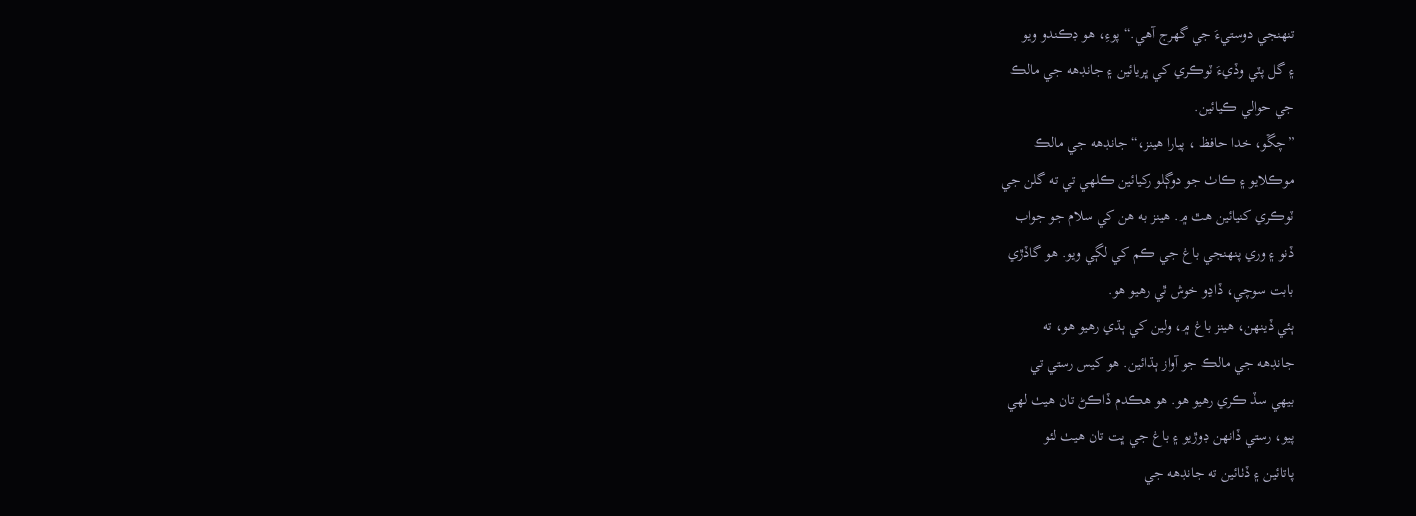تنهنجي دوستيءَ جي گهرج آهي.“ پوءِ، هو ڊڪندو ويو
۽ گل پٽي وڏيءَ ٽوڪري کي ڀريائين ۽ جانڊهه جي مالڪ
جي حوالي ڪيائين.
”چڱو، خدا حافظ ، پيارا هينز،“ جانڊهه جي مالڪ
موڪلايو ۽ ڪاٺ جو دوڳلو رکيائين ڪلهي تي ته گلن جي
ٽوڪري کنيائين هٿ ۾. هينز به هن کي سلام جو جواب
ڏنو ۽ وري پنهنجي باغ جي ڪم کي لڳي ويو. هو گاڏڙي
بابت سوچي، ڏاڍو خوش ٿي رهيو هو.
ٻئي ڏينهن، هينز باغ ۾، ولين کي ٻڌي رهيو هو، ته
جانڊهه جي مالڪ جو آواز ٻڌائين. هو کيس رستي تي
بيهي سڏ ڪري رهيو هو. هو هڪدم ڏاڪڻ تان هيٺ لهي
پيو، رستي ڏانهن ڊوڙيو ۽ باغ جي ڀت تان هيٺ لئو
پاتائين ۽ ڏٺائين ته جانڊهه جي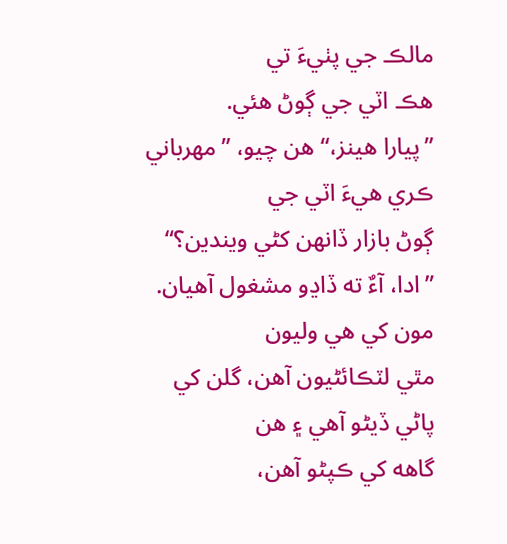مالڪ جي پٺيءَ تي
هڪ اٽي جي ڳوڻ هئي.
”پيارا هينز،“ هن چيو، ”مهرباني ڪري هيءَ اٽي جي
ڳوڻ بازار ڏانهن کڻي ويندين؟“
”ادا، آءٌ ته ڏاڍو مشغول آهيان. مون کي هي وليون
مٿي لٽڪائڻيون آهن، گلن کي پاڻي ڏيڻو آهي ۽ هن
گاهه کي ڪپڻو آهن،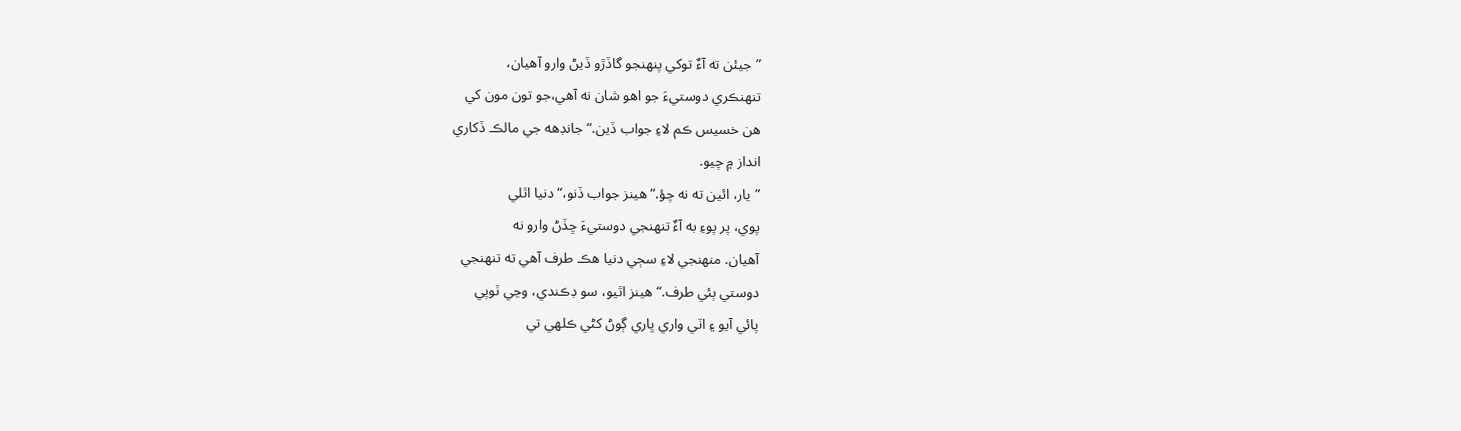”جيئن ته آءٌ توکي پنهنجو گاڏڙو ڏيڻ وارو آهيان،
تنهنڪري دوستيءَ جو اهو شان نه آهي،جو تون مون کي
هن خسيس ڪم لاءِ جواب ڏين.“ جانڊهه جي مالڪ ڏکاري
انداز ۾ چيو.
”يار، ائين ته نه چؤ.“ هينز جواب ڏنو،“ دنيا اٿلي
پوي، پر پوءِ به آءٌ تنهنجي دوستيءَ ڇڏڻ وارو نه
آهيان. منهنجي لاءِ سڄي دنيا هڪ طرف آهي ته تنهنجي
دوستي ٻئي طرف.“ هينز اٿيو، سو ڊڪندي، وڃي ٽوپي
پائي آيو ۽ اٽي واري ڀاري ڳوڻ کڻي ڪلهي تي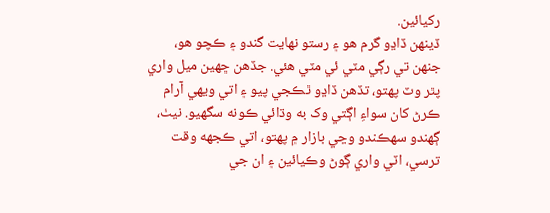رکيائين.
ڏينهن ڏاڍو گرم هو ۽ رستو نهايت گندو ۽ ڪچو هو،
جنهن تي رڳي مٽي ئي مٽي هئي. جڏهن ڇهين ميل واري
پٿر وٽ پهتو، تڏهن ڏاڍو ٿڪجي پيو ۽ اتي ويهي آرام
ڪرڻ کان سواءِ اڳتي وک به وڌائي ڪونه سگهيو. نيٺ،
ڳهندو سهڪندو وڃي بازار ۾ پهتو، اتي ڪجهه وقت
ترسي، اٽي واري ڳوڻ وڪيائين ۽ ان جي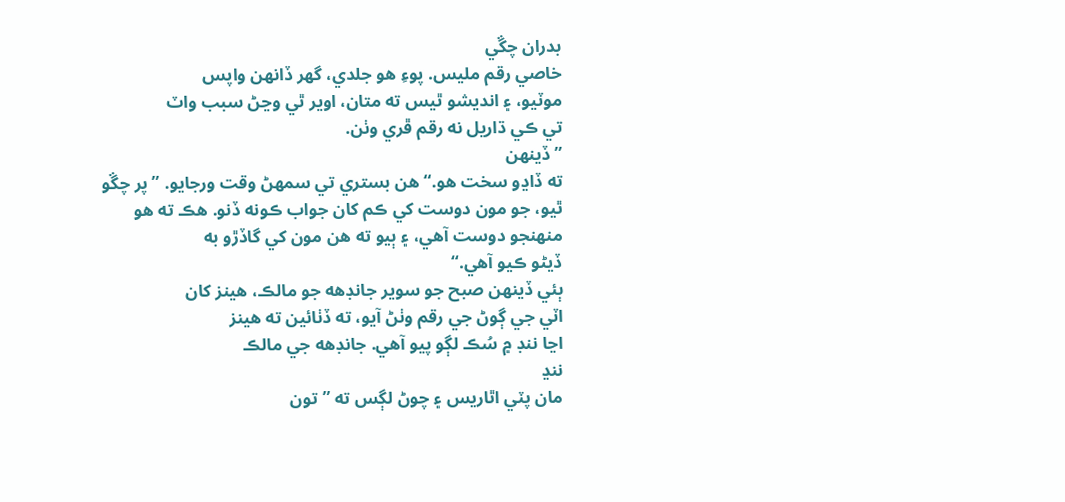بدران چڱي
خاصي رقم مليس. پوءِ هو جلدي، گهر ڏانهن واپس
موٽيو، ۽ انديشو ٿيس ته متان، اوير ٿي وڃڻ سبب واٽ
تي ڪي ڌاريل نه رقم ڦري وٺن.
”ڏينهن
ته ڏاڍو سخت هو.“ هن بستري تي سمهڻ وقت ورجايو. ”پر چڱو ٿيو، جو مون دوست کي ڪم کان جواب ڪونه ڏنو. هڪ ته هو
منهنجو دوست آهي، ۽ ٻيو ته هن مون کي گاڏڙو به
ڏيڻو ڪيو آهي.“
ٻئي ڏينهن صبح جو سوير جانڊهه جو مالڪ، هينز کان
اٽي جي ڳوڻ جي رقم وٺڻ آيو، ته ڏٺائين ته هينز
اڃا ننڊ ۾ سُڪ لڳو پيو آهي. جانڊهه جي مالڪ
ننڍ
مان پٽي اٿاريس ۽ چوڻ لڳس ته ”تون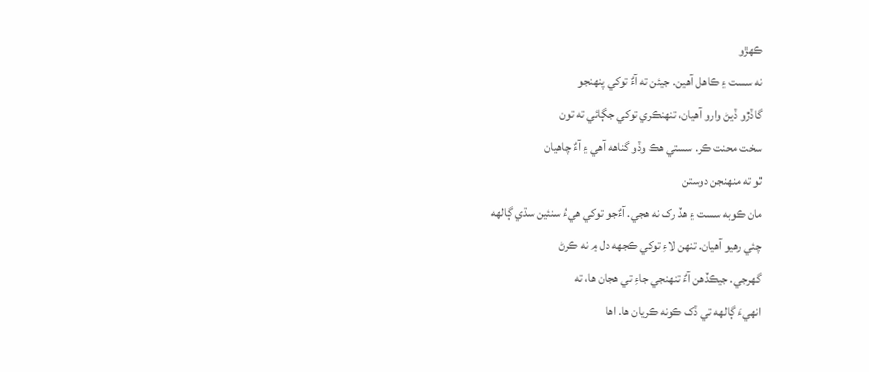ڪهڙو
نه سست ۽ ڪاهل آهين. جيئن ته آءٌ توکي پنهنجو
گاڏڙو ڏيڻ وارو آهيان، تنهنڪري توکي جڳائي ته تون
سخت محنت ڪر. سستي هڪ وڏو گناهه آهي ۽ آءٌ چاهيان
ٿو ته منهنجن دوستن
مان ڪوبه سست ۽ هڏ رک نه هجي. آءٌجو توکي هيءُ سنئين سڌي ڳالهه
چئي رهيو آهيان. تنهن لاءِ توکي ڪجهه دل ۾ نه ڪرڻ
گهرجي. جيڪڏهن آءٌ تنهنجي جاءِ تي هجان ها، ته
انهيءَ ڳالهه تي ڏک ڪونه ڪريان ها. اها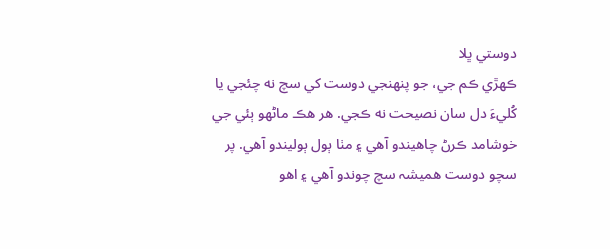دوستي ڀلا
ڪهڙي ڪم جي، جو پنهنجي دوست کي سچ نه چئجي يا
کُليءَ دل سان نصيحت نه ڪجي. هر هڪ ماڻهو ٻئي جي
خوشامد ڪرڻ چاهيندو آهي ۽ مٺا ٻول ٻوليندو آهي. پر
سچو دوست هميشہ سچ چوندو آهي ۽ اهو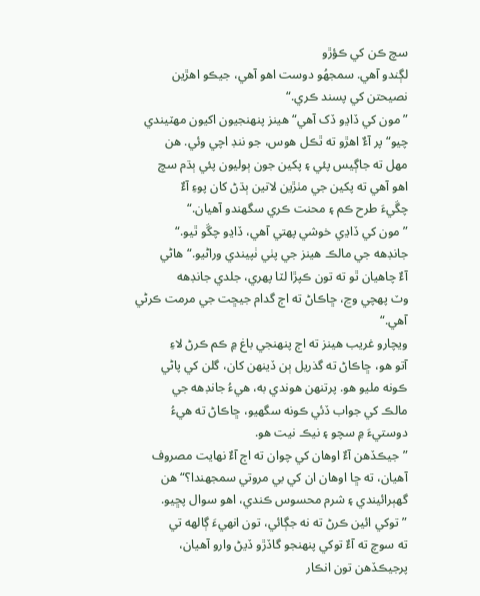سچ ڪن کي ڪؤڙو
لڳندو آهي. سمجهُو دوست اهو آهي، جيڪو اهڙين
نصيحتن کي پسند ڪري.“
”مون کي ڏاڍو ڏک آهي“ هينز پنهنجيون اکيون مهٽيندي
چيو“ پر آءٌ اهڙو ته ٿڪل هوس، جو ننڊ اچي وئي. هن
مهل ته جاڳيس پئي ۽ پکين جون ٻوليون پئي ٻڌم سچ
اهو آهي ته پکين جي مٺڙين لاتين ٻڌڻ کان پوءِ آءٌ
چڱيءَ طرح ڪم ۽ محنت ڪري سگهندو آهيان.“
”مون کي ڏاڍي خوشي پهتي آهي، ڏاڍو چڱو ٿيو.“
جانڊهه جي مالڪ هينز جي پٺي ٺپيندي وراڻيو.“ هاڻي
آءٌ چاهيان ٿو ته تون ڪپڙا لٽا پهري، جلدي جانڊهه
وٽ پهچي وڃ، ڇاڪاڻ ته اڄ گدام جيڇت جي مرمت ڪرڻي
آهي.“
ويچارو غريب هينز ته اڄ پنهنجي باغ ۾ ڪم ڪرڻ لاءِ
آتو هو، ڇاڪاڻ ته گذريل ٻن ڏينهن کان، گلن کي پاڻي
ڪونه مليو هو. پرتنهن هوندي به، هيءُ جانڊهه جي
مالڪ کي جواب ڏئي ڪونه سگهيو، ڇاڪاڻ ته هيءُ
دوستيءَ ۾ سچو ۽ نيڪ نيت هو.
”جيڪڏهن آءٌ اوهان کي چوان ته اڄ آءٌ نهايت مصروف
آهيان، ته ڇا اوهان ان کي بي مروتي سمجهندا؟“ هن
گهٻرائيندي ۽ شرم محسوس ڪندي، اهو سوال پڇيو.
”توکي ائين ڪرڻ ته نه جڳائي، تون انهيءَ ڳالهه تي
ته سوچ ته آءٌ توکي پنهنجو گاڏڙو ڏيڻ وارو آهيان،
پرجيڪڏهن تون انڪار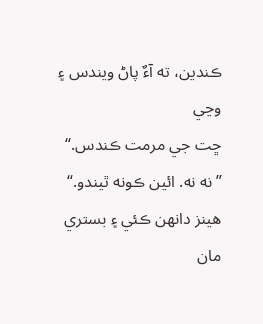ڪندين، ته آءٌ پاڻ ويندس ۽ وڃي
ڇت جي مرمت ڪندس.“
”نه نه. ائين ڪونه ٿيندو.“ هينز دانهن ڪئي ۽ بستري
مان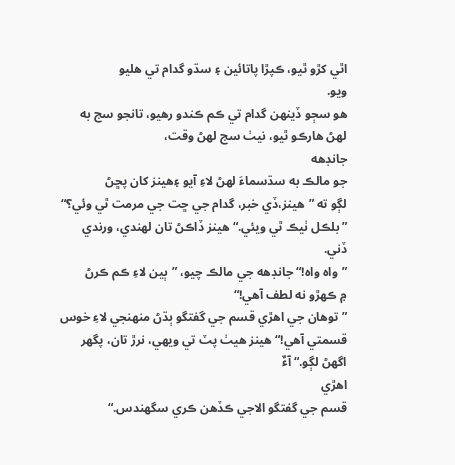اٿي کڙو ٿيو، ڪپڙا پاتائين ۽ سڌو گدام تي هليو
ويو.
هو سڄو ڏينهن گدام تي ڪم ڪندو رهيو، تانجو سج به
لهڻ هارڪو ٿيو، نيٺ سج لهڻ وقت،
جانڊهه
جو مالڪ به سڌسماءَ لهڻ لاءِ آيو ۽هينز کان پڇڻ
لڳو ته ”هينز،ڏي خبر، گدام جي ڇت جي مرمت ٿي وئي؟“
”بلڪل ٺيڪ ٿي ويئي.“ هينز ڏاڪڻ تان لهندي، ورندي
ڏني.
”واه واه!“ جانڊهه جي مالڪ چيو، ”ٻين لاءِ ڪم ڪرڻ
۾ ڪهڙو نه لطف آهي!“
”توهان جي اهڙي قسم جي گفتگو ٻڌڻ منهنجي لاءِ خوس
قسمتي آهي!“ هينز هيٺ پٽ تي ويهي، نرڙ تان، پگهر
اگهڻ لڳو.“ آءٌ
اهڙي
قسم جي گفتگو الاجي ڪڏهن ڪري سگهندس.“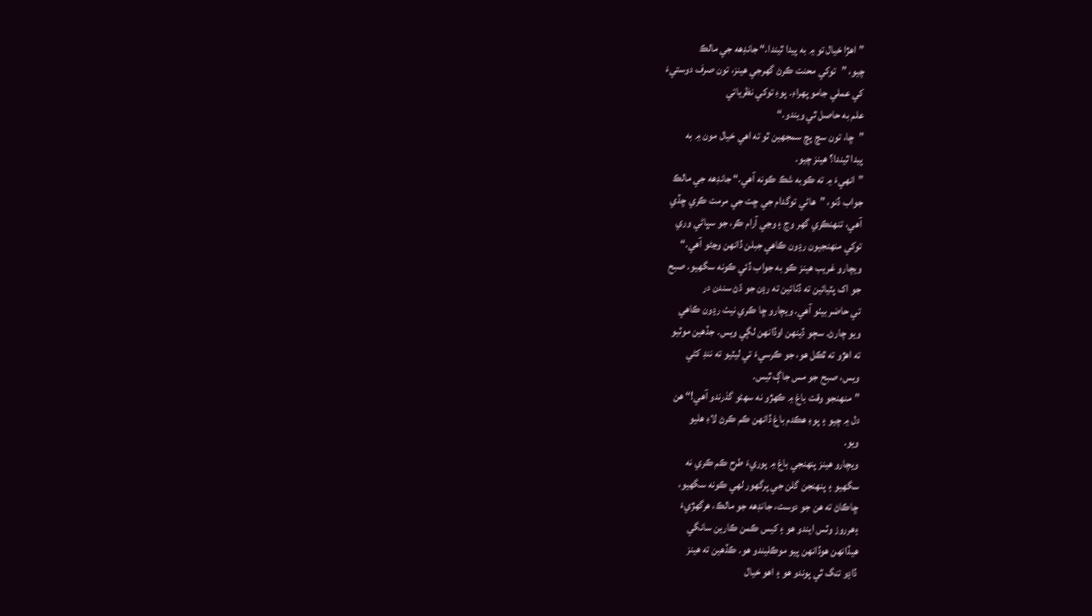”اهڙا خيال تو ۾ به پيدا ٿيندا.“ جانڊهه جي مالڪ
چيو، ”توکي محنت ڪرڻ گهرجي هينز، تون صرف دوستيءَ
کي عملي جامو پهراءِ. پوءِ توکي نظرياتي
علم به حاصل ٿي ويندو.“
”ڇا، تون سچ پچ سمجهين ٿو ته اهي خيال مون ۾ به
پيدا ٿيندا؟ هينز چيو.
”انهيءَ ۾ ته ڪوبه شڪ ڪونه آهي.“ جانڊهه جي مالڪ
جواب ڏنو، ”هاڻي توگدام جي ڇت جي مرمت ڪري ڇڏي
آهي، تنهنڪري گهر وڃ ۽ وڃي آرام ڪر، جو سڀاڻي وري
توکي منهنجيون رڍون ڪاهي جبلن ڏانهن وڃڻو آهي.“
ويچارو غريب هينز ڪو به جواب ڏئي ڪونه سگهيو. صبح
جو اک پٽيائين ته ڏٺائين ته رڍن جو ڌڻ سندن در
تي حاضر بيٺو آهي. ويچارو ڇا ڪري نيٺ رڍون ڪاهي
ويو چارڻ. سڄو ڏينهن اوڏانهن لڳي ويس. جڏهين موٽيو
ته اهڙو ته ٿڪل هو، جو ڪرسيءَ تي ليٽيو ته ننڊ کڻي
ويس، صبح جو مس جاڳ ٿيس.
”منهنجو وقت باغ ۾ ڪهڙو نه سهڻو گذرندو آهي!“ هن
دل ۾ چيو ۽ پوءِ هڪدم باغ ڏانهن ڪم ڪرڻ لاءِ هليو
ويو.
ويچارو هينز پنهنجي باغ ۾ پوريءَ طرح ڪم ڪري نه
سگهيو ۽ پنهنجن گلن جي پرگهور لهي ڪونه سگهيو،
ڇاڪاڻ ته هن جو دوست، جانڊهه جو مالڪ، هرگهڙيءَ
۽هرروز وٽس ايندو هو ۽ کيس ڪمن ڪارين سانگي
هيڏانهن هوڏانهن پيو موڪليندو هو. ڪڏهين ته هينز
ڏاڍو تنگ ٿي پوندو هو ۽ اهو خيال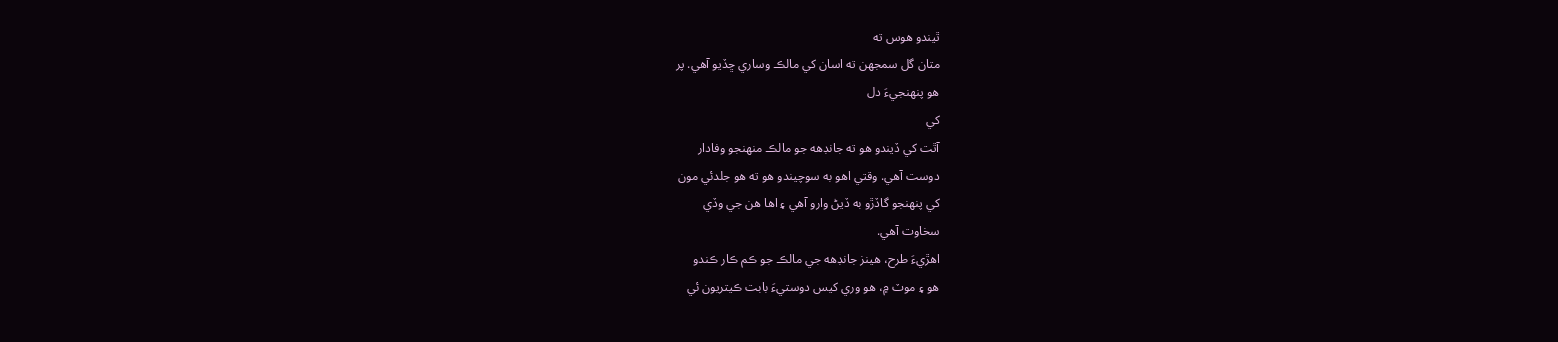ٿيندو هوس ته
متان گل سمجهن ته اسان کي مالڪ وساري ڇڏيو آهي. پر
هو پنهنجيءَ دل
کي
آٿت کي ڏيندو هو ته جانڊهه جو مالڪ منهنجو وفادار
دوست آهي. وقتي اهو به سوچيندو هو ته هو جلدئي مون
کي پنهنجو گاڏڙو به ڏيڻ وارو آهي ۽ اها هن جي وڏي
سخاوت آهي.
اهڙيءَ طرح، هينز جانڊهه جي مالڪ جو ڪم ڪار ڪندو
هو ۽ موٽ ۾، هو وري کيس دوستيءَ بابت ڪيتريون ئي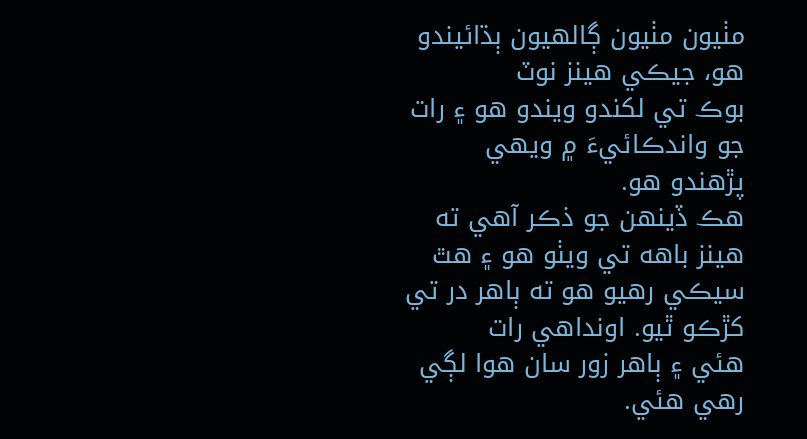مٺيون مٺيون ڳالهيون ٻڌائيندو هو، جيڪي هينز نوٽ
بوڪ تي لکندو ويندو هو ۽ رات جو واندڪائيءَ ۾ ويهي
پڙهندو هو.
هڪ ڏينهن جو ذڪر آهي ته هينز باهه تي ويٺو هو ۽ هٿ
سيڪي رهيو هو ته ٻاهر در تي کڙڪو ٿيو. اونداهي رات
هئي ۽ ٻاهر زور سان هوا لڳي رهي هئي.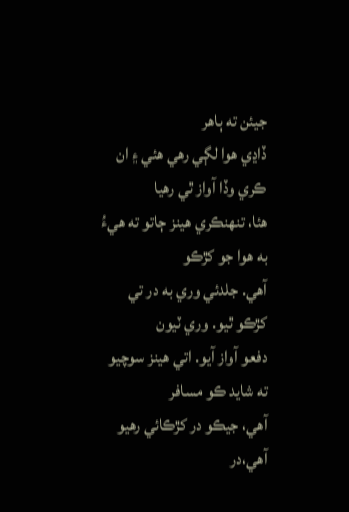جيئن ته ٻاهر
ڏاڍي هوا لڳي رهي هئي ۽ ان ڪري وڏا آواز ٿي رهيا
هئا، تنهنڪري هينز ڄاتو ته هيءُ به هوا جو کڙڪو
آهي. جلدئي وري به در تي کڙڪو ٿيو. وري ٽيون
دفعو آواز آيو. اتي هينز سوچيو ته شايد ڪو مسافر
آهي، جيڪو در کڙڪائي رهيو آهي،در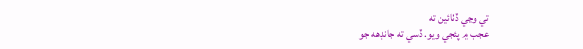تي وڃي ڏٺائين ته
عجب ۾ پئجي ويو. ڏسي ته جانڊهه جو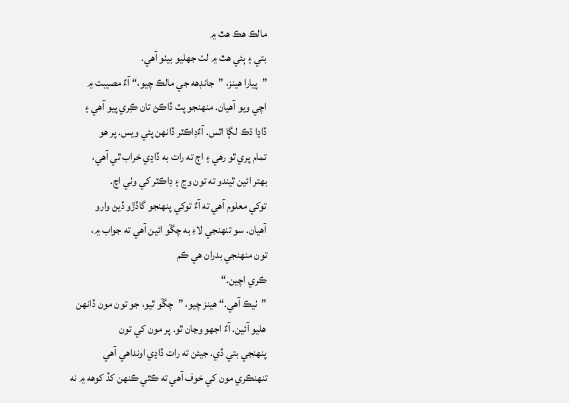مالڪ هڪ هٿ ۾
بتي ۽ ٻئي هٿ ۾ لٺ جهليو بيٺو آهي.
”پيارا هينز، ”جانڊهه جي مالڪ چيو،“ آءٌ مصيبت ۾
اچي ويو آهيان. منهنجو پٽ ڏاڪڻ تان ڪِري پيو آهي ۽
ڏاڍا ڌڪ لڳا اٿس. آءٌڊاڪٽر ڏانهن پئي ويس. پر هو
تمام پري ٿو رهي ۽ اڄ ته رات به ڏاڍي خراب ٿي آهي،
بهتر ائين ٿيندو ته تون وڃ ۽ ڊاڪٽر کي وٺي اچ.
توکي معلوم آهي ته آءٌ توکي پنهنجو گاڏڙو ڏيڻ وارو
آهيان. سو تنهنجي لاءِ به چڱو ائين آهي ته جواب ۾،
تون منهنجي بدران هي ڪم
ڪري اچين.“
”ٺيڪ آهي.“ هينز چيو، ”چڱو ٿيو، جو تون مون ڏانهن
هليو آئين. آءٌ اجهو وڃان ٿو. پر مون کي تون
پنهنجي بتي ڏي. جيئن ته رات ڏاڍي اونداهي آهي
تنهنڪري مون کي خوف آهي ته ڪٿي ڪنهن کڏ کوهه ۾ نه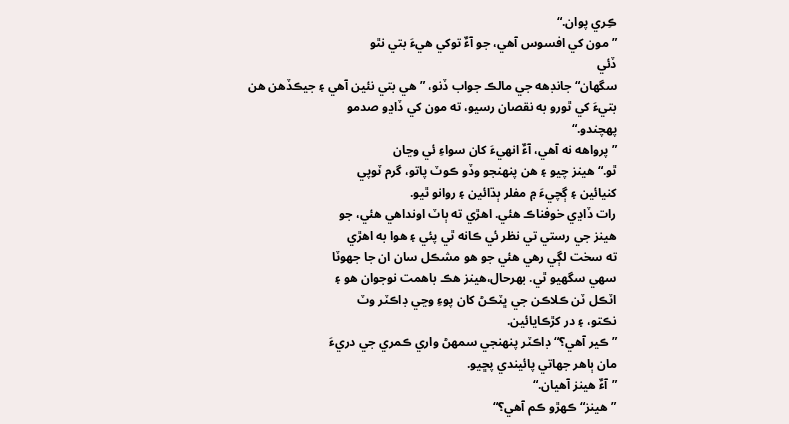ڪِري پوان.“
”مون کي افسوس آهي، جو آءٌ توکي هيءَ بتي نٿو
ڏئي
سگهان“ جانڊهه جي مالڪ جواب ڏنو، ”هي بتي نئين آهي ۽ جيڪڏهن هن
بتيءَ کي ٿورو به نقصان رسيو، ته مون کي ڏاڍو صدمو
پهچندو.“
”پرواهه نه آهي، آءٌ انهيءَ کان سواءِ ئي وڃان
ٿو.“ هينز چيو ۽ هن پنهنجو وڏو ڪوٽ پاتو، گرم ٽوپي
کنيائين ۽ ڳچيءَ ۾ مفلر ٻڌائين ۽ روانو ٿيو.
رات ڏاڍي خوفناڪ هئي. اهڙي ته ٻاٽ اونداهي هئي، جو
هينز جي رستي تي نظر ئي ڪانه ٿي پئي ۽ هوا به اهڙي
ته سخت لڳي رهي هئي جو هو مشڪل سان ان جا جهوٽا
سهي سگهيو ٿي. بهرحال،هينز هڪ باهمت نوجوان هو ۽
اٽڪل ٽن ڪلاڪن جي ڀٽڪڻ کان پوءِ وڃي ڊاڪٽر وٽ
نڪتو، ۽ در کڙڪايائين.
”ڪير آهي؟“ ڊاڪٽر پنهنجي سمهڻ واري ڪمري جي دريءَ
مان ٻاهر جهاتي پائيندي پڇيو.
”آءٌ هينز آهيان.“
”هينز“ ڪهڙو ڪم آهي؟“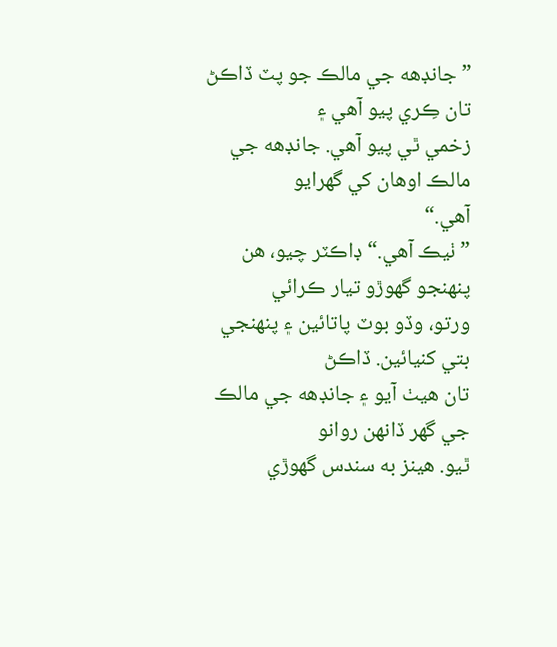”جانڊهه جي مالڪ جو پٽ ڏاڪڻ تان ڪِري پيو آهي ۽
زخمي ٿي پيو آهي. جانڊهه جي مالڪ اوهان کي گهرايو
آهي.“
”ٺيڪ آهي.“ ڊاڪٽر چيو، هن پنهنجو گهوڙو تيار ڪرائي
ورتو، وڏو بوٽ پاتائين ۽ پنهنجي بتي کنيائين. ڏاڪڻ
تان هيٺ آيو ۽ جانڊهه جي مالڪ جي گهر ڏانهن روانو
ٿيو. هينز به سندس گهوڙي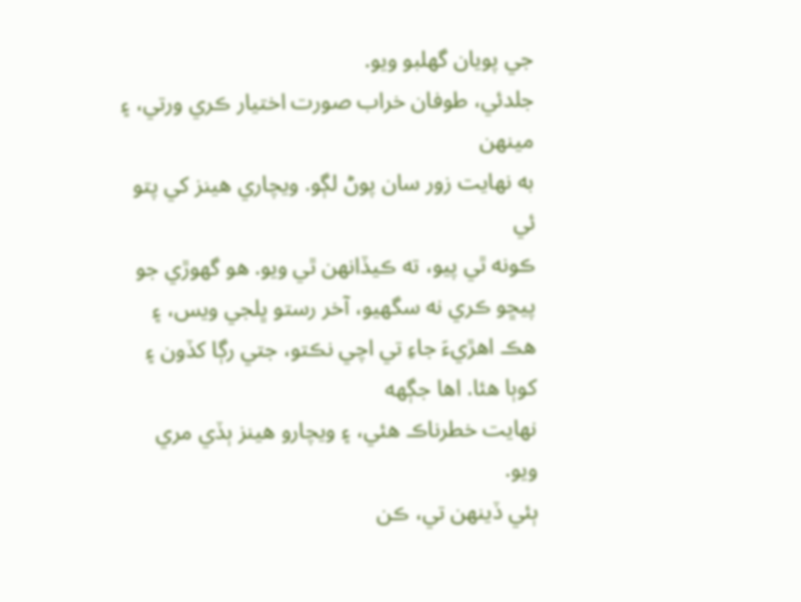جي پويان گهلبو ويو.
جلدئي، طوفان خراب صورت اختيار ڪري ورتي، ۽ مينهن
به نهايت زور سان پوڻ لڳو. ويچاري هينز کي پتو ئي
ڪونه ٿي پيو، ته ڪيڏانهن ٿي ويو. هو گهوڙي جو
پيڇو ڪري نه سگهيو، آخر رستو ڀلجي ويس، ۽ هڪ اهڙيءَ جاءِ تي اچي نڪتو، جتي رڳا کڏون ۽ کوٻا هئا. اها جڳهه
نهايت خطرناڪ هئي، ۽ ويچارو هينز ٻڏي مري ويو.
ٻئي ڏينهن تي، ڪن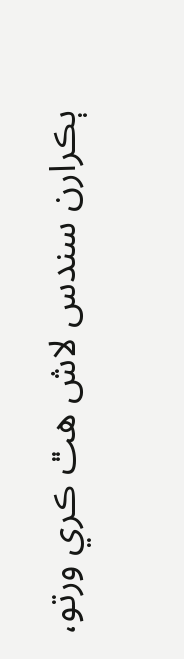ٻڪرارن سندس لاش هٿ ڪري ورتو،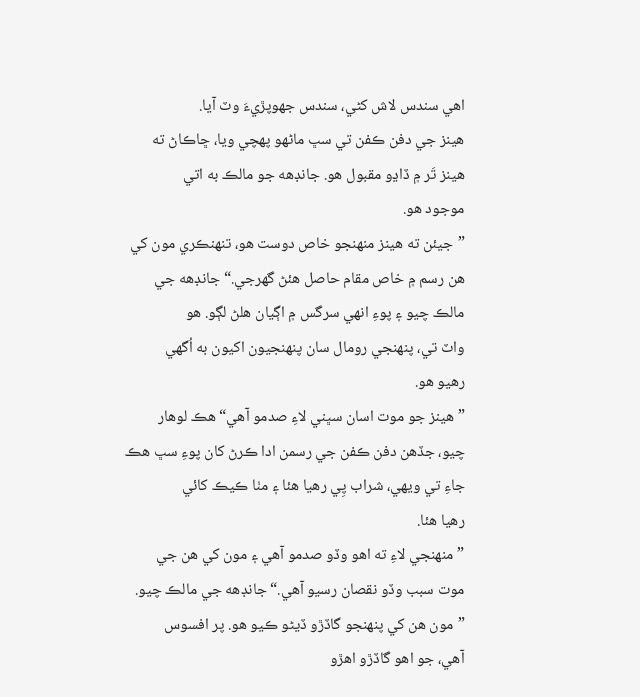اهي سندس لاش کڻي، سندس جهوپڙيءَ وٽ آيا.
هينز جي دفن ڪفن تي سڀ ماڻهو پهچي ويا، ڇاڪاڻ ته
هينز تَر ۾ ڏاڍو مقبول هو. جانڊهه جو مالڪ به اتي
موجود هو.
”جيئن ته هينز منهنجو خاص دوست هو، تنهنڪري مون کي
هن رسم ۾ خاص مقام حاصل هئڻ گهرجي.“ جانڊهه جي
مالڪ چيو ۽ پوءِ انهي سرگس ۾ اڳيان هلڻ لڳو. هو
واٽ تي، پنهنجي رومال سان پنهنجيون اکيون به اُگهي
رهيو هو.
”هينز جو موت اسان سڀني لاءِ صدمو آهي“ هڪ لوهار
چيو، جڏهن دفن ڪفن جي رسمن ادا ڪرڻ کان پوءِ سڀ هڪ
جاءِ تي ويهي، شراب پِي رهيا هئا ۽ مٺا ڪيڪ کائي
رهيا هئا.
”منهنجي لاءِ ته اهو وڏو صدمو آهي ۽ مون کي هن جي
موت سبب وڏو نقصان رسيو آهي.“ جانڊهه جي مالڪ چيو.
”مون هن کي پنهنجو گاڏڙو ڏيڻو ڪيو هو. پر افسوس
آهي، جو اهو گاڏڙو اهڙو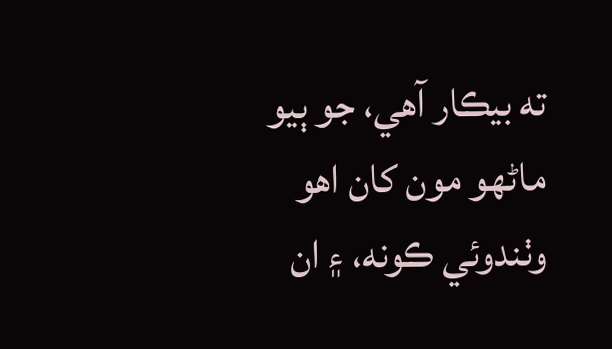ته بيڪار آهي، جو ٻيو
ماڻهو مون کان اهو وٺندوئي ڪونه، ۽ ان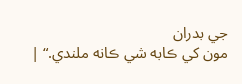جي بدران
مون کي ڪابه شي ڪانه ملندي.“ |